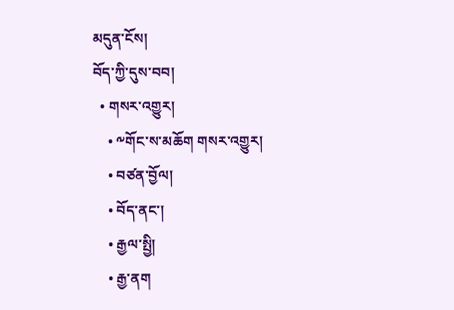མདུན་ངོས།
བོད་ཀྱི་དུས་བབ།
  • གསར་འགྱུར།
    • ༸གོང་ས་མཆོག གསར་འགྱུར།
    • བཙན་བྱོལ།
    • བོད་ནང་།
    • རྒྱལ་སྤྱི།
    • རྒྱ་ནག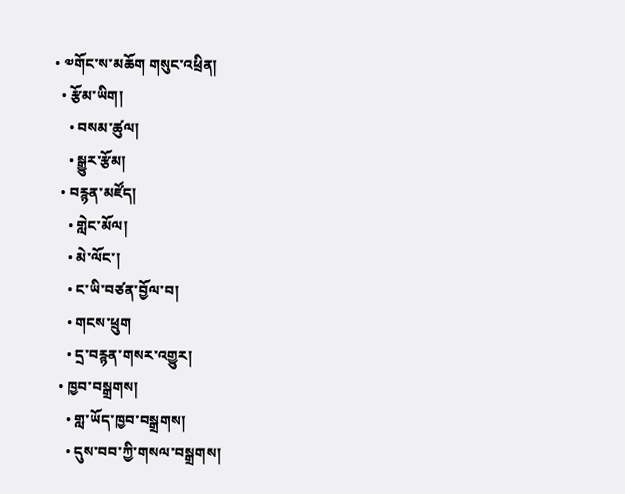• ༧གོང་ས་མཆོག གསུང་འཕྲིན།
  • རྩོམ་ཡིག།
    • བསམ་ཚུལ།
    • སྒྱུར་རྩོམ།
  • བརྙན་མཛོད།
    • གླེང་མོལ།
    • མེ་ལོང་།
    • ང་ཡི་བཙན་བྱོལ་བ།
    • གངས་ཕྲུག
    • དྲ་བརྙན་གསར་འགྱུར།
  • ཁྱབ་བསྒྲགས།
    • གླ་ཡོད་ཁྱབ་བསྒྲགས།
    • དུས་བབ་ཀྱི་གསལ་བསྒྲགས།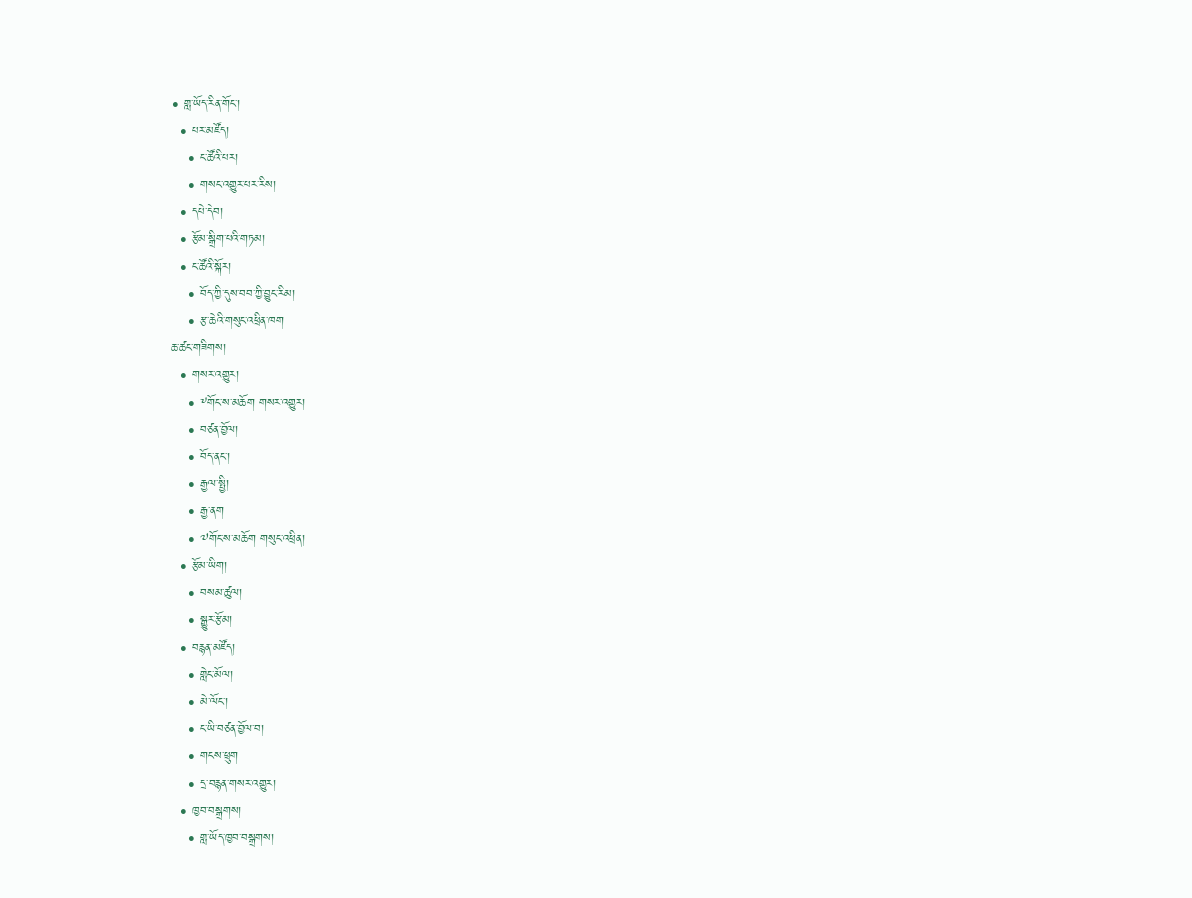• གླ་ཡོད་རིན་གོང་།
  • པར་མཛོད།
    • ང་ཚོའི་པར།
    • གསང་འགྱུར་པར་རིས།
  • དཔེ་དེབ།
  • རྩོམ་སྒྲིག་པའི་གཏམ།
  • ང་ཚོའི་སྐོར།
    • བོད་ཀྱི་དུས་བབ་ཀྱི་བྱུང་རིམ།
    • རྩ་ཆེའི་གསུང་འཕྲིན་ཁག
ཆ་ཚང་གཟིགས།
  • གསར་འགྱུར།
    • ༸གོང་ས་མཆོག གསར་འགྱུར།
    • བཙན་བྱོལ།
    • བོད་ནང་།
    • རྒྱལ་སྤྱི།
    • རྒྱ་ནག
    • ༧གོང་ས་མཆོག གསུང་འཕྲིན།
  • རྩོམ་ཡིག།
    • བསམ་ཚུལ།
    • སྒྱུར་རྩོམ།
  • བརྙན་མཛོད།
    • གླེང་མོལ།
    • མེ་ལོང་།
    • ང་ཡི་བཙན་བྱོལ་བ།
    • གངས་ཕྲུག
    • དྲ་བརྙན་གསར་འགྱུར།
  • ཁྱབ་བསྒྲགས།
    • གླ་ཡོད་ཁྱབ་བསྒྲགས།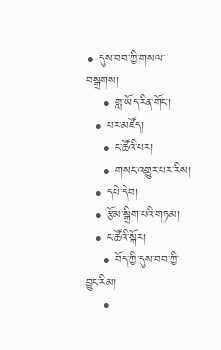• དུས་བབ་ཀྱི་གསལ་བསྒྲགས།
    • གླ་ཡོད་རིན་གོང་།
  • པར་མཛོད།
    • ང་ཚོའི་པར།
    • གསང་འགྱུར་པར་རིས།
  • དཔེ་དེབ།
  • རྩོམ་སྒྲིག་པའི་གཏམ།
  • ང་ཚོའི་སྐོར།
    • བོད་ཀྱི་དུས་བབ་ཀྱི་བྱུང་རིམ།
    •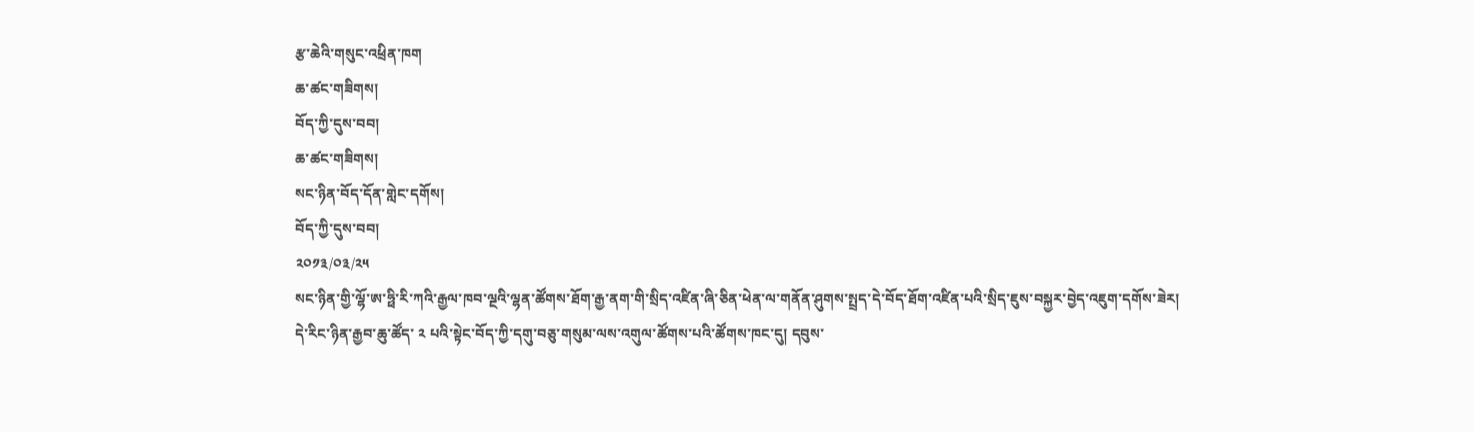རྩ་ཆེའི་གསུང་འཕྲིན་ཁག
ཆ་ཚང་གཟིགས།
བོད་ཀྱི་དུས་བབ།
ཆ་ཚང་གཟིགས།
སང་ཉིན་བོད་དོན་གླེང་དགོས།
བོད་ཀྱི་དུས་བབ།
༢༠༡༣/༠༣/༢༥
སང་ཉིན་གྱི་ལྷོ་ཨ་ཧྥི་རི་ཀའི་རྒྱལ་ཁབ་ལྔའི་ལྷན་ཚོགས་ཐོག་རྒྱ་ནག་གི་སྲིད་འཛིན་ཞི་ཅིན་ཕེན་ལ་གནོན་ཤུགས་སྤྲད་དེ་བོད་ཐོག་འཛིན་པའི་སྲིད་ཇུས་བསྐྱར་བྱེད་འཇུག་དགོས་ཟེར།
དེ་རིང་ཉིན་རྒྱབ་ཆུ་ཚོད་ ༢ པའི་སྟེང་བོད་ཀྱི་དགུ་བཅུ་གསུམ་ལས་འགུལ་ཚོགས་པའི་ཚོགས་ཁང་དུ། དབུས་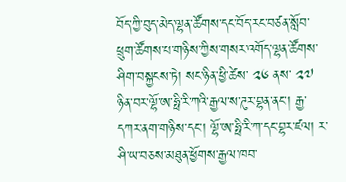བོད་ཀྱི་བུད་མེད་ལྷན་ཚོགས་དང་བོད་རང་བཙན་སློབ་ཕྲུག་ཚོགས་པ་གཉིས་ཀྱིས་གསར་འགོད་ལྷན་ཚོགས་ཤིག་བསྐྱངས་ཏེ། སང་ཉིན་ཕྱི་ཚེས་ ༢༦ ནས་ ༢༧ ཉིན་བར་ལྷོ་ཨ་ཧྥི་རི་ཀའི་རྒྱལ་ས་ཌུར་བྷན་ནང་། རྒྱ་དཀར་ནག་གཉིས་དང་། ལྷོ་ཨ་ཧྥི་རི་ཀ་དང་བྷར་ཛལ། ར་ཤི་ཡ་བཅས་མཐུན་ཕྱོགས་རྒྱལ་ཁབ་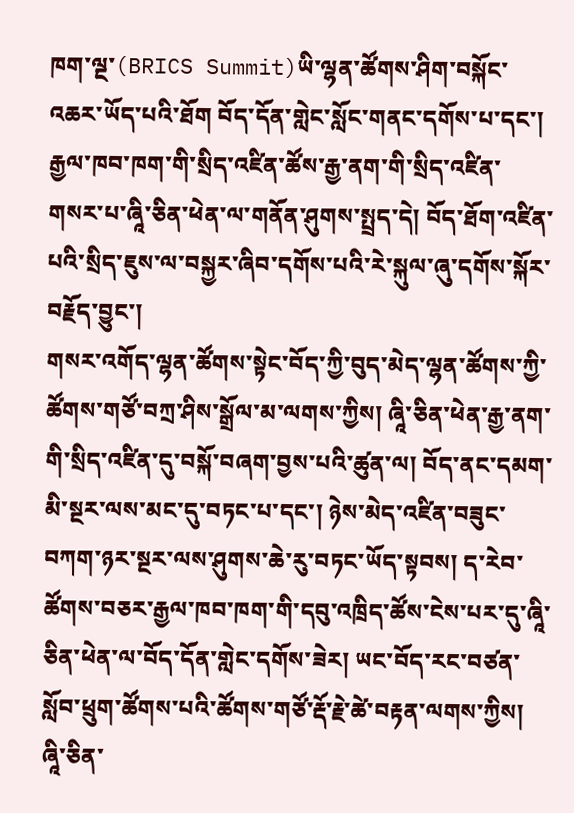ཁག་ལྔ་(BRICS Summit)ཡི་ལྷན་ཚོགས་ཤིག་བསྐོང་འཆར་ཡོད་པའི་ཐོག བོད་དོན་གླེང་སློང་གནང་དགོས་པ་དང་། རྒྱལ་ཁབ་ཁག་གི་སྲིད་འཛིན་ཚོས་རྒྱ་ནག་གི་སྲིད་འཛིན་གསར་པ་ཞཱི་ཅིན་ཕེན་ལ་གནོན་ཤུགས་སྤྲད་དེ། བོད་ཐོག་འཛིན་པའི་སྲིད་ཇུས་ལ་བསྐྱར་ཞིབ་དགོས་པའི་རེ་སྐུལ་ཞུ་དགོས་སྐོར་བརྗོད་བྱུང་།
གསར་འགོད་ལྷན་ཚོགས་སྟེང་བོད་ཀྱི་བུད་མེད་ལྷན་ཚོགས་ཀྱི་ཚོགས་གཙོ་བཀྲ་ཤིས་སྒྲོལ་མ་ལགས་ཀྱིས། ཞཱི་ཅིན་ཕེན་རྒྱ་ནག་གི་སྲིད་འཛིན་དུ་བསྐོ་བཞག་བྱས་པའི་ཚུན་ལ། བོད་ནང་དམག་མི་སྔར་ལས་མང་དུ་བཏང་པ་དང་། ཉེས་མེད་འཛིན་བཟུང་བཀག་ཉར་སྔར་ལས་ཤུགས་ཆེ་རུ་བཏང་ཡོད་སྟབས། ད་རེབ་ཚོགས་བཅར་རྒྱལ་ཁབ་ཁག་གི་དབུ་འཁྲིད་ཚོས་ངེས་པར་དུ་ཞཱི་ཅིན་ཕེན་ལ་བོད་དོན་གླེང་དགོས་ཟེར། ཡང་བོད་རང་བཙན་སློབ་ཕྲུག་ཚོགས་པའི་ཚོགས་གཙོ་རྡོ་རྗེ་ཚེ་བརྟན་ལགས་ཀྱིས། ཞཱི་ཅིན་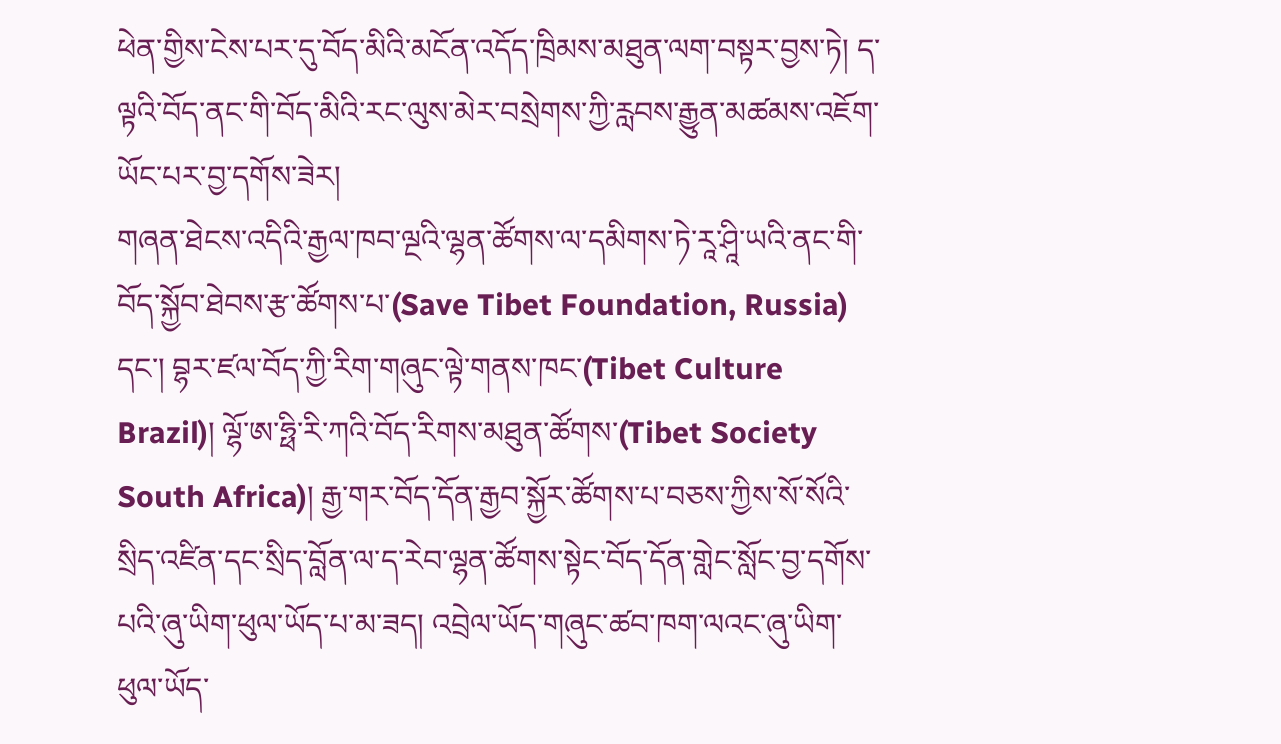ཕེན་གྱིས་ངེས་པར་དུ་བོད་མིའི་མངོན་འདོད་ཁྲིམས་མཐུན་ལག་བསྟར་བྱས་ཏེ། ད་ལྟའི་བོད་ནང་གི་བོད་མིའི་རང་ལུས་མེར་བསྲེགས་ཀྱི་རླབས་རྒྱུན་མཚམས་འཇོག་ཡོང་པར་བྱ་དགོས་ཟེར།
གཞན་ཐེངས་འདིའི་རྒྱལ་ཁབ་ལྔའི་ལྷན་ཚོགས་ལ་དམིགས་ཏེ་རཱ་ཤཱི་ཡའི་ནང་གི་བོད་སྐྱོབ་ཐེབས་རྩ་ཚོགས་པ་(Save Tibet Foundation, Russia) དང་། བྷར་ཛལ་བོད་ཀྱི་རིག་གཞུང་ལྟེ་གནས་ཁང་(Tibet Culture Brazil)། ལྷོ་ཨ་ཧྥི་རི་ཀའི་བོད་རིགས་མཐུན་ཚོགས་(Tibet Society South Africa)། རྒྱ་གར་བོད་དོན་རྒྱབ་སྐྱོར་ཚོགས་པ་བཅས་ཀྱིས་སོ་སོའི་སྲིད་འཛིན་དང་སྲིད་བློན་ལ་ད་རེབ་ལྷན་ཚོགས་སྟེང་བོད་དོན་གླེང་སློང་བྱ་དགོས་པའི་ཞུ་ཡིག་ཕུལ་ཡོད་པ་མ་ཟད། འབྲེལ་ཡོད་གཞུང་ཚབ་ཁག་ལའང་ཞུ་ཡིག་ཕུལ་ཡོད་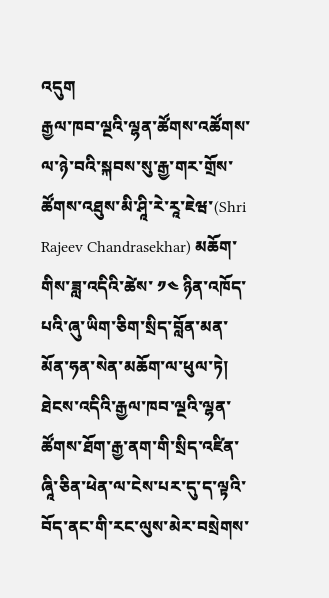འདུག
རྒྱལ་ཁབ་ལྔའི་ལྷན་ཚོགས་འཚོགས་ལ་ཉེ་བའི་སྐབས་སུ་རྒྱ་གར་གྲོས་ཚོགས་འཐུས་མི་ཤཱི་རེ་རཱ་ཇེཝ་(Shri Rajeev Chandrasekhar) མཆོག་གིས་ཟླ་འདིའི་ཚེས་ ༡༤ ཉིན་འཁོད་པའི་ཞུ་ཡིག་ཅིག་སྲིད་བློན་མན་མོན་ཧན་སེན་མཆོག་ལ་ཕུལ་ཏེ། ཐེངས་འདིའི་རྒྱལ་ཁབ་ལྔའི་ལྷན་ཚོགས་ཐོག་རྒྱ་ནག་གི་སྲིད་འཛིན་ཞཱི་ཅིན་ཕེན་ལ་ངེས་པར་དུ་ད་ལྟའི་བོད་ནང་གི་རང་ལུས་མེར་བསྲེགས་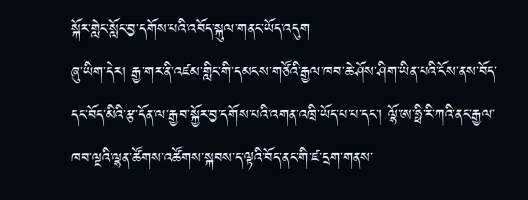སྐོར་གླེང་སློང་བྱ་དགོས་པའི་འབོད་སྐུལ་གནང་ཡོད་འདུག
ཞུ་ཡིག་དེར། རྒྱ་གར་ནི་འཛམ་གླིང་གི་དམངས་གཙོའི་རྒྱལ་ཁབ་ཆེ་ཤོས་ཤིག་ཡིན་པའི་ངོས་ནས་བོད་དང་བོད་མིའི་རྩ་དོན་ལ་རྒྱབ་སྐྱོར་བྱ་དགོས་པའི་འགན་འཁྲི་ཡོད་པ་པ་དང་། ལྷོ་ཨ་ཧྥི་རི་ཀའི་ནང་རྒྱལ་ཁབ་ལྔའི་ལྷན་ཚོགས་འཚོགས་སྐབས་ད་ལྟའི་བོད་ནང་གི་ཛ་དྲག་གནས་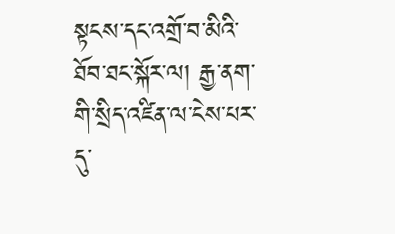སྟངས་དང་འགྲོ་བ་མིའི་ཐོབ་ཐང་སྐོར་ལ། རྒྱ་ནག་གི་སྲིད་འཛིན་ལ་ངེས་པར་དུ་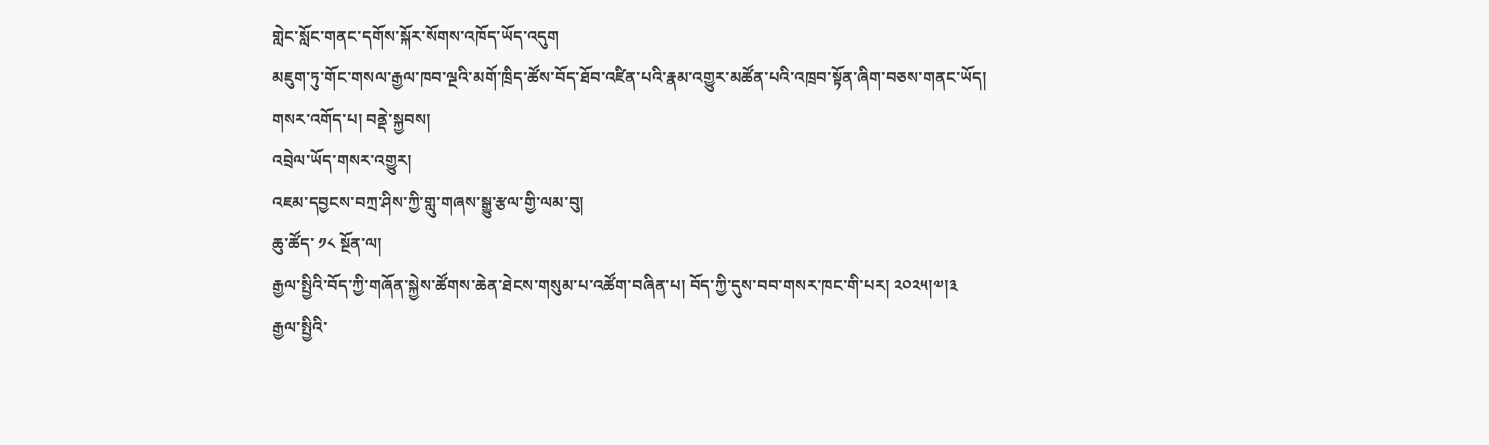གླེང་སློང་གནང་དགོས་སྐོར་སོགས་འཁོད་ཡོད་འདུག
མཇུག་ཏུ་གོང་གསལ་རྒྱལ་ཁབ་ལྔའི་མགོ་ཁྲིད་ཚོས་བོད་ཐོབ་འཛིན་པའི་རྣམ་འགྱུར་མཚོན་པའི་འཁྲབ་སྟོན་ཞིག་བཅས་གནང་ཡོད།
གསར་འགོད་པ། བནྡེ་སྐྱབས།
འབྲེལ་ཡོད་གསར་འགྱུར།
འཇམ་དབྱངས་བཀྲ་ཤིས་ཀྱི་གླུ་གཞས་སྒྱུ་རྩལ་གྱི་ལམ་བུ།
ཆུ་ཚོད་ ༡༨ སྔོན་ལ།
རྒྱལ་སྤྱིའི་བོད་ཀྱི་གཞོན་སྐྱེས་ཚོགས་ཆེན་ཐེངས་གསུམ་པ་འཚོག་བཞིན་པ། བོད་ཀྱི་དུས་བབ་གསར་ཁང་གི་པར། ༢༠༢༥།༧།༣
རྒྱལ་སྤྱིའི་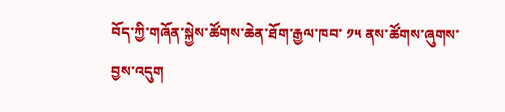བོད་ཀྱི་གཞོན་སྐྱེས་ཚོགས་ཆེན་ཐོག་རྒྱལ་ཁབ་ ༡༥ ནས་ཚོགས་ཞུགས་བྱས་འདུག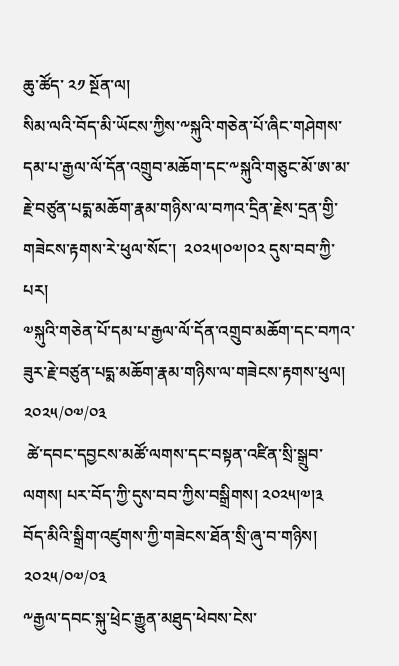ཆུ་ཚོད་ ༢༡ སྔོན་ལ།
སིམ་ལའི་བོད་མི་ཡོངས་ཀྱིས་༸སྐུའི་གཅེན་པོ་ཞིང་གཤེགས་དམ་པ་རྒྱལ་ལོ་དོན་འགྲུབ་མཆོག་དང་༸སྐུའི་གཅུང་མོ་ཨ་མ་རྗེ་བཙུན་པདྨ་མཆོག་རྣམ་གཉིས་ལ་བཀའ་དྲིན་རྗེས་དྲན་གྱི་གཟེངས་རྟགས་རེ་ཕུལ་སོང་།  ༢༠༢༥།༠༧།༠༢ དུས་བབ་ཀྱི་པར།
༧སྐུའི་གཅེན་པོ་དམ་པ་རྒྱལ་ལོ་དོན་འགྲུབ་མཆོག་དང་བཀའ་ཟུར་རྗེ་བཙུན་པདྨ་མཆོག་རྣམ་གཉིས་ལ་གཟེངས་རྟགས་ཕུལ།
༢༠༢༥/༠༧/༠༣
 ཚེ་དབང་དབྱངས་མཚོ་ལགས་དང་བསྟན་འཛིན་སྲི་སྒྲུབ་ལགས། པར་བོད་ཀྱི་དུས་བབ་ཀྱིས་བསྒྲིགས། ༢༠༢༥།༧།༣
བོད་མིའི་སྒྲིག་འཛུགས་ཀྱི་གཟེངས་ཐོན་སྲི་ཞུ་བ་གཉིས།
༢༠༢༥/༠༧/༠༣
༸རྒྱལ་དབང་སྐུ་ཕྲེང་རྒྱུན་མཐུད་ཕེབས་ངེས་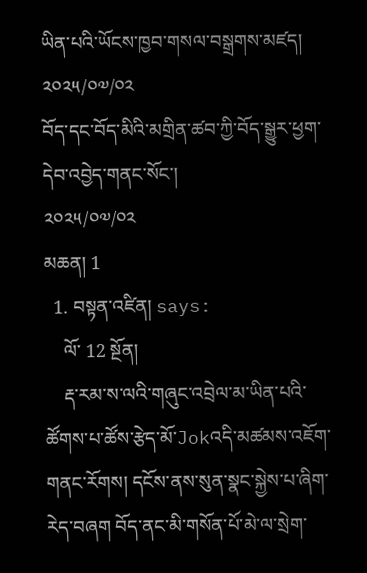ཡིན་པའི་ཡོངས་ཁྱབ་གསལ་བསྒྲགས་མཛད།
༢༠༢༥/༠༧/༠༢
བོད་དང་བོད་མིའི་མགྲིན་ཚབ་ཀྱི་བོད་སྒྱུར་ཕྱག་དེབ་འབྱེད་གནང་སོང་།
༢༠༢༥/༠༧/༠༢
མཆན། 1
  1. བསྟན་འཛིན། says:
    ལོ་ 12 སྔོན།
    རྡ་རམ་ས་ལའི་གཞུང་འབྲེལ་མ་ཡིན་པའི་ཚོགས་པ་ཚོས་རྩེད་མོ་Jokའདི་མཚམས་འཇོག་གནང་རོགས། དངོས་ནས་སུན་སྣང་སྐྱེས་པ་ཞིག་རེད་བཞག བོད་ནང་མི་གསོན་པོ་མེ་ལ་སྲེག་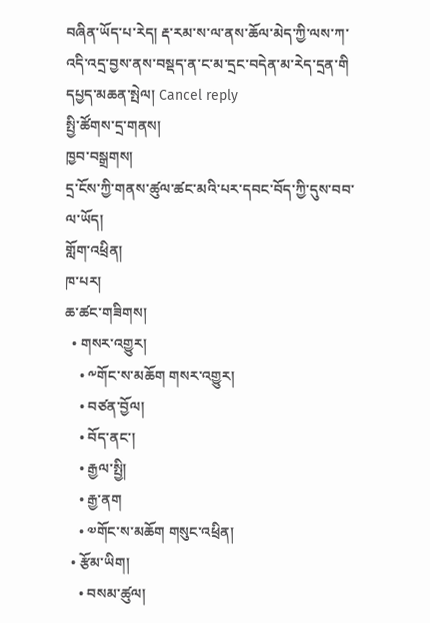བཞིན་ཡོད་པ་རེད། རྡ་རམ་ས་ལ་ནས་ཆོལ་མེད་ཀྱི་ལས་ཀ་འདི་འདྲ་བྱས་ནས་བསྡད་ན་ང་མ་དྲང་བདེན་མ་རེད་དྲན་གི
དཔྱད་མཆན་སྤེལ། Cancel reply
སྤྱི་ཚོགས་དྲ་གནས།
ཁྱབ་བསྒྲགས།
དྲ་ངོས་ཀྱི་གནས་ཚུལ་ཚང་མའི་པར་དབང་བོད་ཀྱི་དུས་བབ་ལ་ཡོད།
གློག་འཕྲིན།
ཁ་པར།
ཆ་ཚང་གཟིགས།
  • གསར་འགྱུར།
    • ༸གོང་ས་མཆོག གསར་འགྱུར།
    • བཙན་བྱོལ།
    • བོད་ནང་།
    • རྒྱལ་སྤྱི།
    • རྒྱ་ནག
    • ༧གོང་ས་མཆོག གསུང་འཕྲིན།
  • རྩོམ་ཡིག།
    • བསམ་ཚུལ།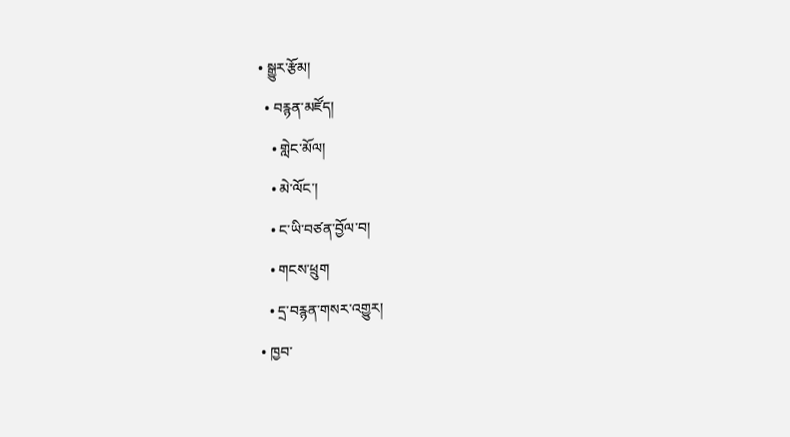• སྒྱུར་རྩོམ།
  • བརྙན་མཛོད།
    • གླེང་མོལ།
    • མེ་ལོང་།
    • ང་ཡི་བཙན་བྱོལ་བ།
    • གངས་ཕྲུག
    • དྲ་བརྙན་གསར་འགྱུར།
  • ཁྱབ་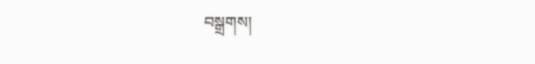བསྒྲགས།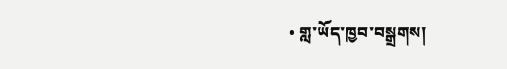• གླ་ཡོད་ཁྱབ་བསྒྲགས།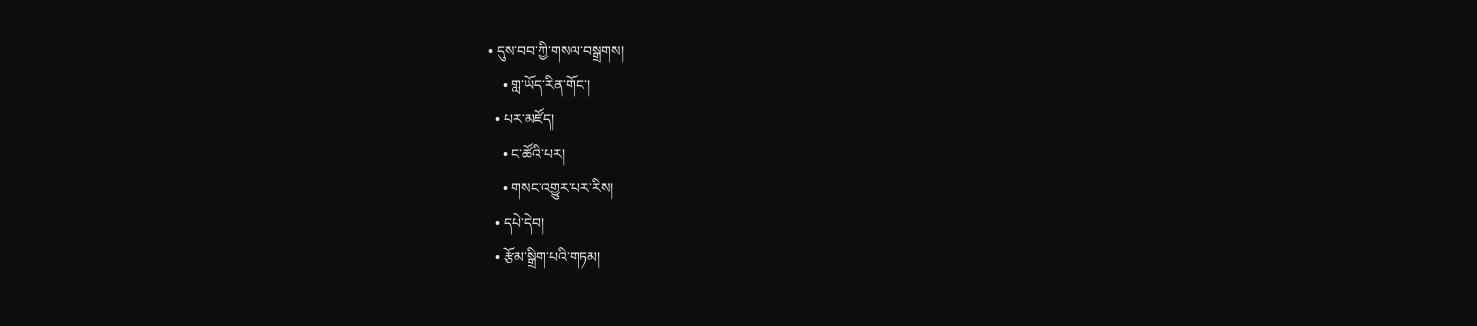• དུས་བབ་ཀྱི་གསལ་བསྒྲགས།
    • གླ་ཡོད་རིན་གོང་།
  • པར་མཛོད།
    • ང་ཚོའི་པར།
    • གསང་འགྱུར་པར་རིས།
  • དཔེ་དེབ།
  • རྩོམ་སྒྲིག་པའི་གཏམ།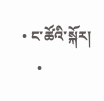• ང་ཚོའི་སྐོར།
    •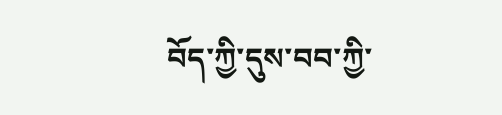བོད་ཀྱི་དུས་བབ་ཀྱི་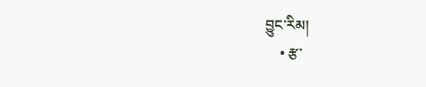བྱུང་རིམ།
    • རྩ་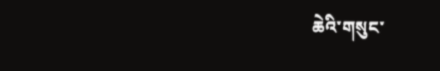ཆེའི་གསུང་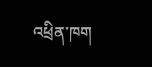འཕྲིན་ཁག